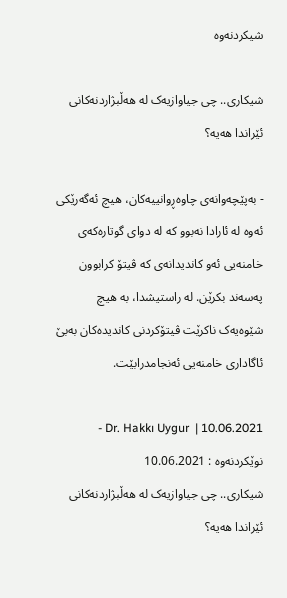شیکردنەوە

شيكارى.. چى جياوازيەک لە هەڵبژاردنەكانى ئێراندا هەيە؟

- بەپێچەوانەی چاوەڕوانییەکان، ھیچ ئەگەرێکی ئەوە لە ئارادا نەبوو کە لە دوای گوتارەکەی خامنەیی ئەو کاندیدانەی کە ڤیتۆ کرابوون پەسەند بکرێن. لە راستیشدا، بە ھیچ شێوەیەک ناکرێت ڤیتۆکردنی کاندیدەکان بەبێ ئاگاداری خامنەیی ئەنجامدرابێت.

Dr. Hakkı Uygur  | 10.06.2021 - نوێکردنەوە : 10.06.2021
شيكارى.. چى جياوازيەک لە هەڵبژاردنەكانى ئێراندا هەيە؟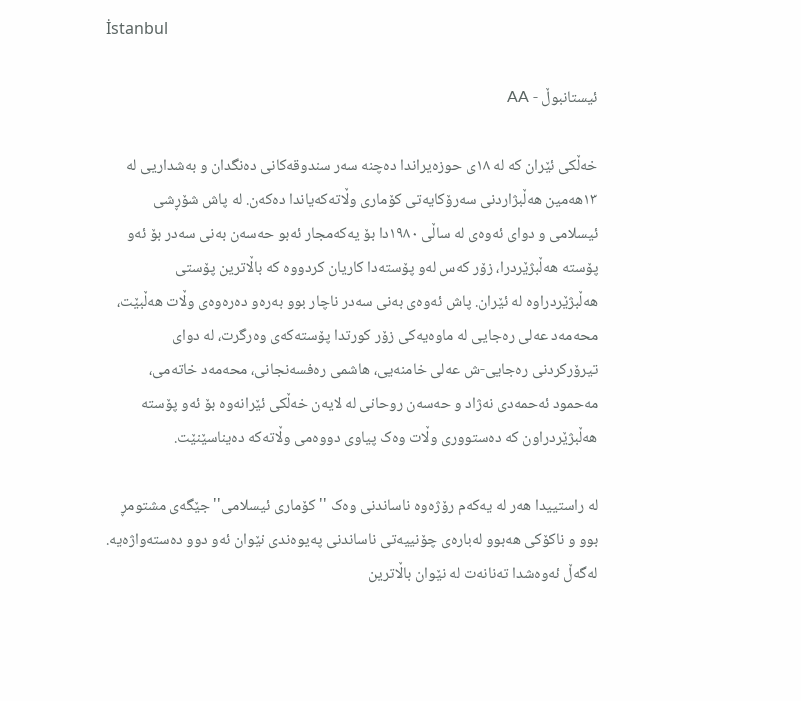İstanbul

ئیستانبوڵ - AA

خەڵکی ئێران کە لە ١٨ی حوزەیراندا دەچنە سەر سندوقەکانی دەنگدان و بەشداریی لە ١٣ھەمین ھەڵبژاردنی سەرۆکایەتی کۆماری وڵاتەکەیاندا دەکەن. لە پاش شۆڕشی ئیسلامی و دوای ئەوەی لە ساڵی ١٩٨٠دا بۆ یەکەمجار ئەبو حەسەن بەنی سەدر بۆ ئەو پۆستە ھەڵبژێردرا، زۆر کەس لەو پۆستەدا کاریان کردووە کە باڵاترین پۆستی ھەڵبژێردراوە لە ئێران. پاش ئەوەی بەنی سەدر ناچار بوو بەرەو دەرەوەی وڵات ھەڵبێت، محەمەد عەلی رەجایی لە ماوەیەکی زۆر کورتدا پۆستەکەی وەرگرت، لە دوای تیرۆرکردنی رەجایی-ش عەلی خامنەیی، ھاشمی رەفسەنجانی، محەمەد خاتەمی، مەحمود ئەحمەدی نەژاد و حەسەن روحانی لە لایەن خەڵکی ئێرانەوە بۆ ئەو پۆستە ھەڵبژێردراون کە دەستووری وڵات وەک پیاوی دووەمی وڵاتەکە دەیناسێنێت.

لە راستییدا ھەر لە یەکەم رۆژەوە ناساندنی وەک ''کۆماری ئیسلامی'' جێگەی مشتومڕ بوو و ناکۆکی ھەبوو لەبارەی چۆنییەتی ناساندنی پەیوەندی نێوان ئەو دوو دەستەواژەیە. لەگەڵ ئەوەشدا تەنانەت لە نێوان باڵاترین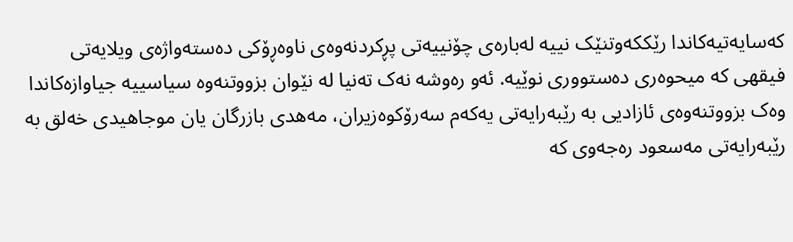کەسایەتیەکاندا رێککەوتنێک نییە لەبارەی چۆنییەتی پڕکردنەوەی ناوەڕۆکی دەستەواژەی ویلایەتی فیقھی کە میحوەری دەستووری نوێیە. ئەو رەوشە نەک تەنیا لە نێوان بزووتنەوە سیاسییە جیاوازەکاندا وەک بزووتنەوەی ئازادیی بە رێبەرایەتی یەکەم سەرۆکوەزیران، مەھدی بازرگان یان موجاھیدی خەلق بە رێبەرایەتی مەسعود رەجەوی کە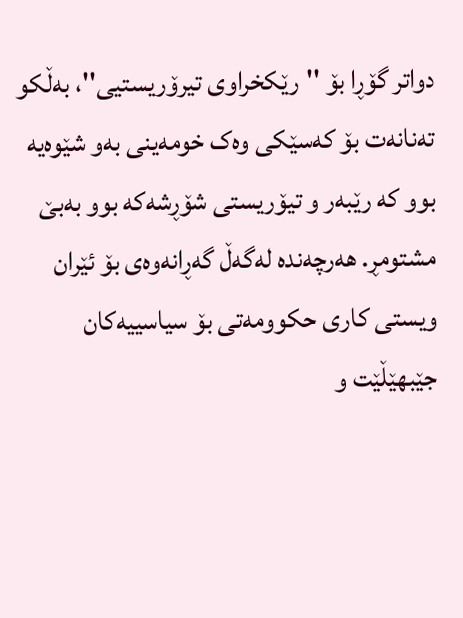دواتر گۆڕا بۆ ''رێکخراوی تیرۆریستیی''، بەڵکو تەنانەت بۆ کەسێکی وەک خومەینی بەو شێوەیە بوو کە رێبەر و تیۆریستی شۆڕشەکە بوو بەبێ مشتومڕ. ھەرچەندە لەگەڵ گەڕانەوەی بۆ ئێران ویستی کاری حکوومەتی بۆ سیاسییەکان جێبھێڵێت و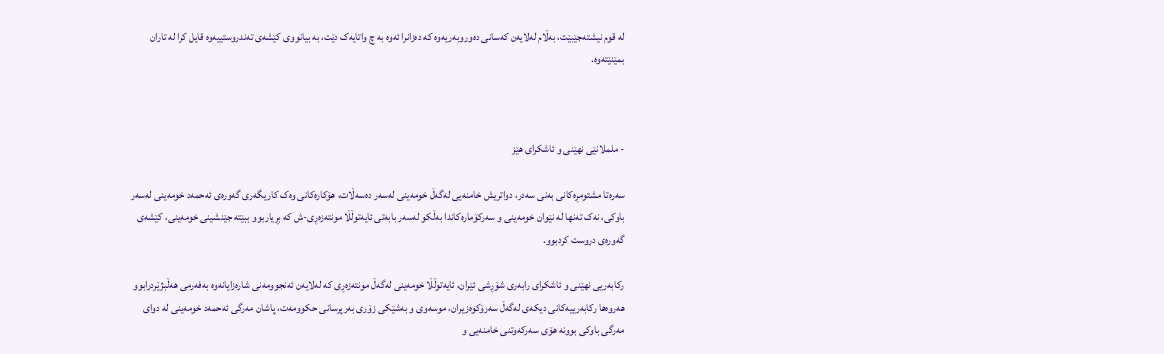لە قوم نیشتەجێبێت، بەڵام لەلایەن کەسانی دەوروبەریەوە کە دەزانرا ئەوە بە چ واتایەک دێت، بە بیانووی کێشەی تەندروستییەوە قایل کرا لە تاران بمێنێتەوە.



- ململانێی نھێنی و ئاشکرای ھێز

سەرەتا مشتومڕەکانی بەنی سەدر، دواتریش خامنەیی لەگەڵ خومەینی لەسەر دەسەڵات، ھۆکارەکانی وەک کاریگەری گەورەی ئەحمەد خومەینی لەسەر باوکی، نەک تەنھا لە نێوان خومەینی و سەرکۆمارەکاندا بەڵکو لەسەر بابەتی ئایەتوڵڵا مونتەزەڕی-ش کە بڕیاربوو ببێتە جێنشینی خومەینی، کێشەی گەورەی دروست کردبوو.

رکابەریی نھێنی و ئاشکرای رابەری شۆڕشی ئێران، ئایەتوڵڵا خومەینی لەگەڵ مونتەزەڕی کە لەلایەن ئەنجوومەنی شارەزایانەوە بەفەرمی ھەڵبژێردرابوو ھەروەھا رکابەرییەکانی دیکەی لەگەڵ سەرۆکوەزیران، موسەوی و بەشێکی زۆری بەرپرسانی حکوومەت، پاشان مەرگی ئەحمەد خومەینی لە دوای مەرگی باوکی بوونە ھۆی سەرکەوتنی خامنەیی و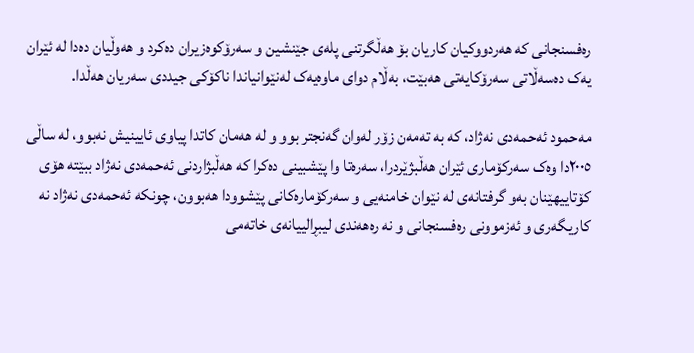رەفسنجانی کە ھەردووکیان کاریان بۆ ھەڵگرتنی پلەی جێنشین و سەرۆکوەزیران دەکرد و ھەوڵیان دەدا لە ئێران یەک دەسەڵاتی سەرۆکایەتی ھەبێت، بەڵام دوای ماوەیەک لەنێوانیاندا ناکۆکی جیددی سەریان ھەڵدا.

مەحمود ئەحمەدی نەژاد، کە بە تەمەن زۆر لەوان گەنجتر بوو و لە ھەمان کاتدا پیاوی ئایینیش نەبوو، لە ساڵی ٢٠٠٥دا وەک سەرکۆماری ئێران ھەڵبژێردرا، سەرەتا وا پێشبینی دەکرا کە ھەڵبژاردنی ئەحمەدی نەژاد ببێتە ھۆی کۆتاییھێنان بەو گرفتانەی لە نێوان خامنەیی و سەرکۆمارەکانی پێشوودا ھەبوون، چونکە ئەحمەدی نەژاد نە کاریگەری و ئەزموونی رەفسنجانی و نە رەھەندی لیبڕالییانەی خاتەمی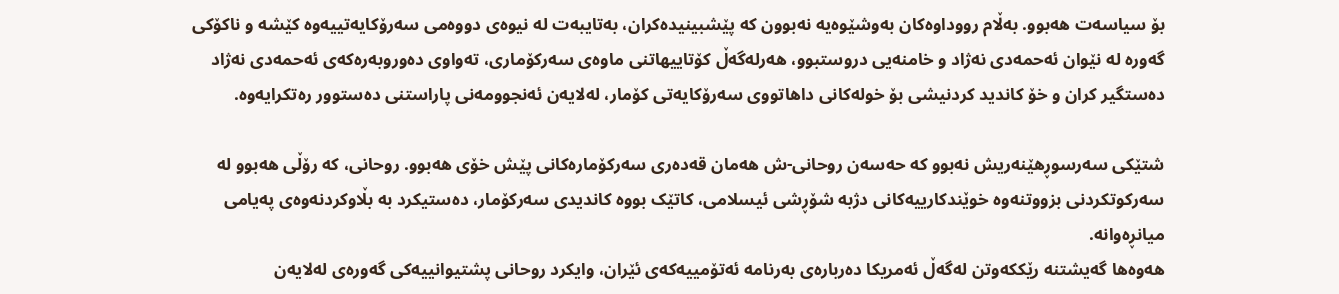بۆ سیاسەت ھەبوو. بەڵام رووداوەکان بەوشێوەیە نەبوون کە پێشبینیدەکران، بەتایبەت لە نیوەی دووەمی سەرۆکایەتییەوە کێشە و ناکۆکی گەورە لە نێوان ئەحمەدی نەژاد و خامنەیی دروستبوو، ھەرلەگەڵ کۆتاییھاتنی ماوەی سەرکۆماری، تەواوی دەوروبەرەکەی ئەحمەدی نەژاد دەستگیر کران و خۆ کاندید کردنیشی بۆ خولەکانی داھاتووی سەرۆکایەتی کۆمار، لەلایەن ئەنجوومەنی پاراستنی دەستوور رەتکرایەوە.

شتێکی سەرسوڕھێنەریش نەبوو کە حەسەن روحانی-ش ھەمان قەدەری سەرکۆمارەکانی پێش خۆی ھەبوو. روحانی، کە رۆڵی ھەبوو لە سەرکوتکردنی بزووتنەوە خوێندکارییەکانی دژبە شۆڕشی ئیسلامی، کاتێک بووە کاندیدی سەرکۆمار، دەستیکرد بە بڵاوکردنەوەی پەیامی میانڕەوانە.
ھەوەھا گەیشتنە رێککەوتن لەگەڵ ئەمریکا دەربارەی بەرنامە ئەتۆمییەکەی ئێران، وایکرد روحانی پشتیوانییەکی گەورەی لەلایەن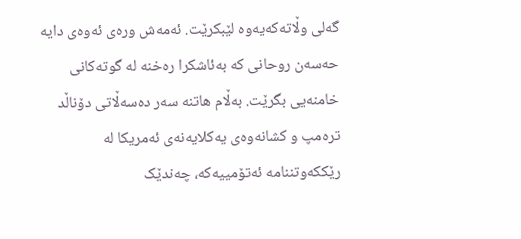گەلی وڵاتەکەیەوە لێبکرێت. ئەمەش ورەی ئەوەی دایە حەسەن روحانی کە بەئاشکرا رەخنە لە گوتەکانی خامنەیی بگرێت. بەڵام ھاتنە سەر دەسەڵاتی دۆناڵد ترەمپ و کشانەوەی یەکلایەنەی ئەمریکا لە رێککەوتننامە ئەتۆمییەکە، چەندێک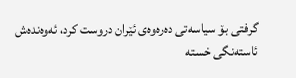گرفتی بۆ سیاسەتی دەرەوەی ئێران دروست کرد، ئەوەندەش ئاستەنگی خستە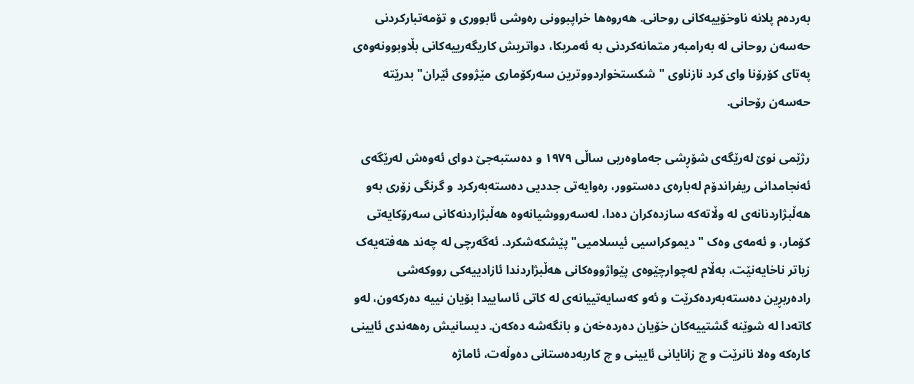بەردەم پلانە ناوخۆییەکانی روحانی. ھەروەھا خراپبوونی رەوشی ئابووری و تۆمەتبارکردنی حەسەن روحانی لە بەرامبەر متمانەکردنی بە ئەمریکا، دواتریش کاریگەرییەکانی بڵاوبوونەوەی پەتای کۆرۆنا وای کرد نازناوی "شکستخواردووترین سەرکۆماری مێژووی ئێران" بدرێتە حەسەن رۆحانی.

رژێمی نوێ لەرێگەی شۆڕشی جەماوەریی ساڵی ١٩٧٩ و دەستبەجێ دوای ئەوەش لەرێگەی ئەنجامدانی ریفراندۆم لەبارەی دەستوور، رەوایەتی جددیی دەستەبەرکرد و گرنگی زۆری بەو ھەڵبژاردنانەی لە وڵاتەکە سازدەکران دەدا، لەسەرووشیانەوە ھەڵبژاردنەکانی سەرۆکایەتی کۆمار، و ئەمەی وەک "دیموکراسیی ئیسلامیی" پێشکەشکرد. ئەگەرچی لە چەند ھەفتەیەک زیاتر ناخایەنێت، بەڵام لەچوارچێوەی پێواژووەکانی ھەڵبژاردندا ئازادییەکی رووکەشی رادەربڕین دەستەبەردەکرێت و ئەو کەسایەتییانەی لە کاتی ئاساییدا بۆیان نییە دەرکەون، لەو کاتەدا لە شوێنە گشتییەکان خۆیان دەردەخەن و بانگەشە دەکەن. دیسانیش رەھەندی ئایینی کارەکە وەلا نانرێت و چ زانایانی ئایینی و چ کاربەدەستانی دەوڵەت، ئاماژە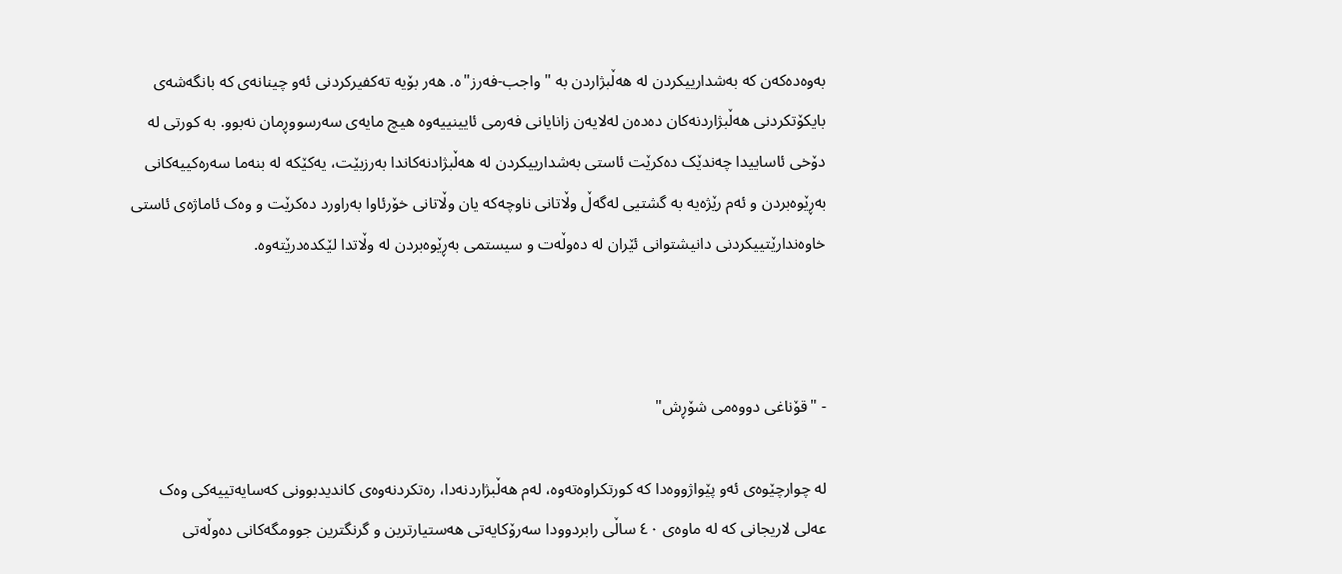بەوەدەکەن کە بەشدارییکردن لە ھەڵبژاردن بە "واجب-فەرز"ە. ھەر بۆیە تەکفیرکردنی ئەو چینانەی کە بانگەشەی بایکۆتکردنی ھەڵبژاردنەکان دەدەن لەلایەن زانایانی فەرمی ئایینییەوە ھیچ مایەی سەرسووڕمان نەبوو. بە کورتی لە دۆخی ئاساییدا چەندێک دەکرێت ئاستی بەشدارییکردن لە ھەڵبژادنەکاندا بەرزبێت، یەکێکە لە بنەما سەرەکییەکانی بەڕێوەبردن و ئەم رێژەیە بە گشتیی لەگەڵ وڵاتانی ناوچەکە یان وڵاتانی خۆرئاوا بەراورد دەکرێت و وەک ئاماژەی ئاستی خاوەندارێتییکردنی دانیشتوانی ئێران لە دەوڵەت و سیستمی بەڕێوەبردن لە وڵاتدا لێکدەدرێتەوە.



- "قۆناغی دووەمی شۆڕش"

لە چوارچێوەی ئەو پێواژووەدا کە کورتکراوەتەوە، لەم ھەڵبژاردنەدا، رەتکردنەوەی کاندیدبوونی کەسایەتییەکی وەک عەلی لاریجانی کە لە ماوەی ٤٠ ساڵی رابردوودا سەرۆکایەتی ھەستیارترین و گرنگترین جوومگەکانی دەوڵەتی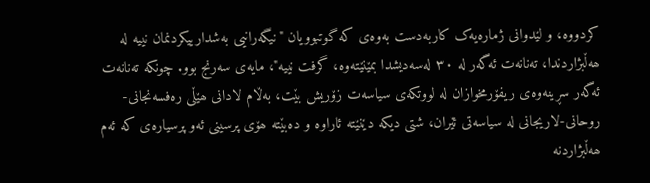کردووە، و لێدوانی ژمارەیەک کاربەدست بەوەی کە گوتبوویان "نیگەرانیی بەشدارییکردنمان نییە لە ھەڵبژاردندا، تەنانەت ئەگەر لە ٣٠ لەسەدیشدا بمێنێتەوە، گرفت نییە"، مایەی سەرنج بوو. چونکە تەنانەت ئەگەر سڕینەوەی ریفۆرمخوازان لە لووتکەی سیاسەت زۆریش بێت، بەڵام لادانی ھێڵی رەفسەنجانی-روحانی-لاریجانی لە سیاسەتی ئێران، شتی دیکە دێنێتە ئاراوە و دەبێتە ھۆی پرسینی ئەو پرسیارەی کە ئەم ھەڵبژاردنە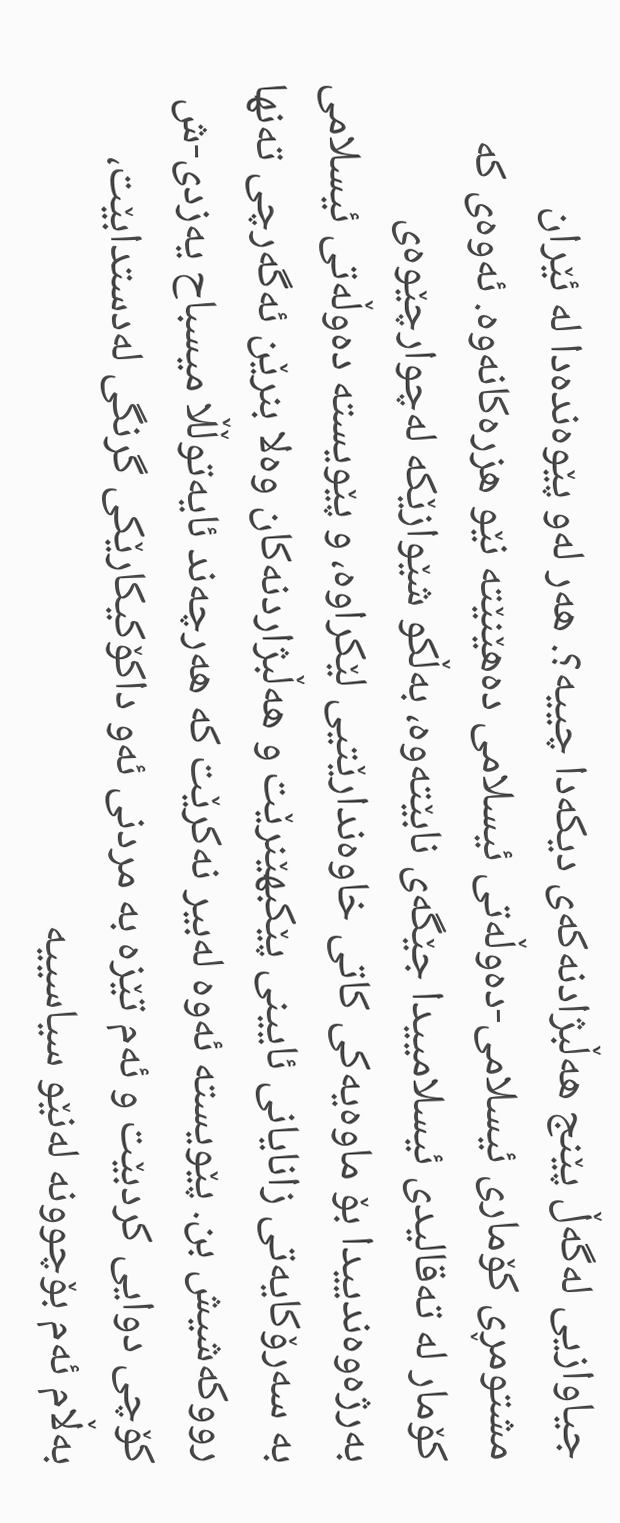جیاوازیی لەگەڵ پێنج ھەڵبژادنەکەی دیکەدا چییە؟. ھەر لەو پێوەندەدا لە ئێران مشتومڕی کۆماری ئیسلامی-دەوڵەتی ئیسلامی دەھێنێتە نێو هزرەکانەوە. ئەوەی کە کۆمار لە تەقالیدی ئیسلامییدا جێگەی نابێتەوە، بەڵکو شێوازێکە لەچوارچێوەی بەرژەوەندییدا بۆ ماوەیەکی کاتی خاوەندارێتیی لێکراوە، و پێویستە دەوڵەتی ئیسلامی بە سەرۆکایەتی زانایانی ئایینی پێکبھێنرێت و ھەڵبژاردنەکان وەلا بنرێن ئەگەرچی تەنھا رووکەشیش بن. پێویستە ئەوە لەبیر نەکرێت کە ھەرچەند ئایەتوڵڵا میسباح یەزدی-ش کۆچی دوایی کردبێت و ئەم تێزە بە مردنی ئەو داکۆکیکارێکی گرنگی لەدستدابێت، بەڵام ئەم بۆچوونە لەنێو سیاسییە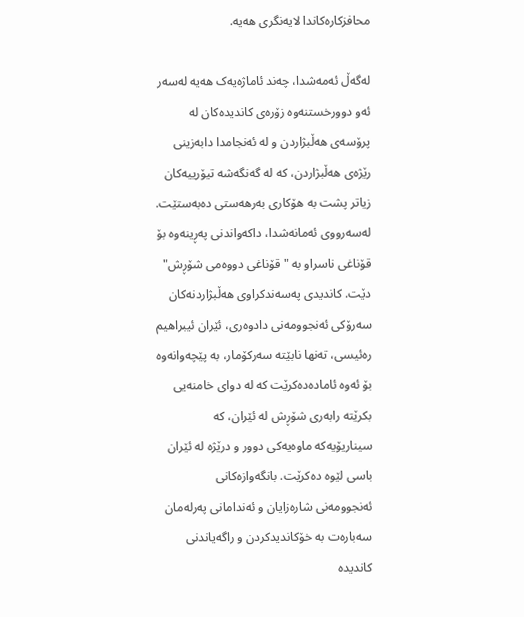محافزکارەکاندا لایەنگری ھەیە.

لەگەڵ ئەمەشدا، چەند ئاماژەیەک ھەیە لەسەر ئەو دوورخستنەوە زۆرەی کاندیدەکان لە پرۆسەی ھەڵبژاردن و لە ئەنجامدا دابەزینی رێژەی ھەڵبژاردن، کە لە گەنگەشە تیۆرییەکان زیاتر پشت بە ھۆکاری بەرھەستی دەبەستێت. لەسەرووی ئەمانەشدا، داکەواندنی پەڕینەوە بۆ قۆناغی ناسراو بە "قۆناغی دووەمی شۆڕش" دێت. کاندیدی پەسەندکراوی ھەڵبژاردنەکان سەرۆکی ئەنجوومەنی دادوەری، ئێران ئیبراھیم رەئیسی، تەنھا نابێتە سەرکۆمار، بە پێچەوانەوە بۆ ئەوە ئامادەدەکرێت کە لە دوای خامنەیی بکرێتە رابەری شۆڕش لە ئێران، کە سیناریۆیەکە ماوەیەکی دوور و درێژە لە ئێران باسی لێوە دەکرێت. بانگەوازەکانی ئەنجوومەنی شارەزایان و ئەندامانی پەرلەمان سەبارەت بە خۆکاندیدکردن و راگەیاندنی کاندیدە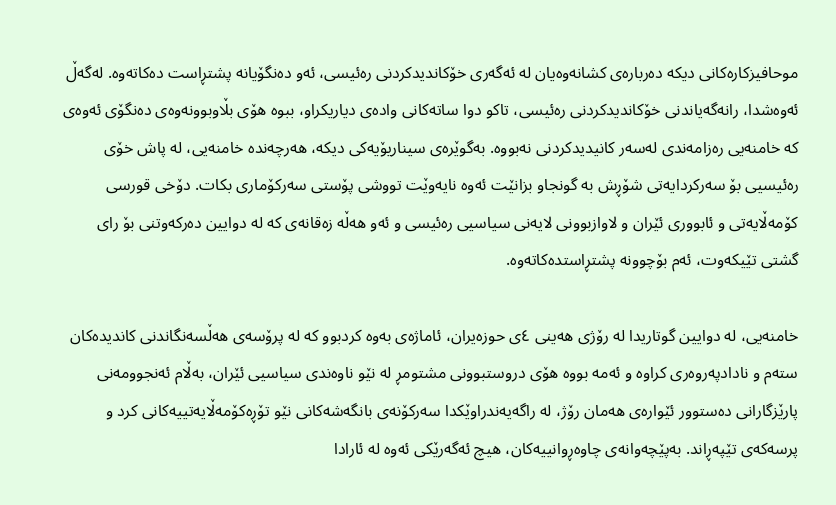موحافیزکارەکانی دیکە دەربارەی کشانەوەیان لە ئەگەری خۆکاندیدکردنی رەئیسی، ئەو دەنگۆیانە پشتڕاست دەکاتەوە. لەگەڵ ئەوەشدا، رانەگەیاندنی خۆکاندیدکردنی رەئیسی، تاکو دوا ساتەکانی وادەی دیاریکراو، ببوە ھۆی بڵاوبوونەوەی دەنگۆی ئەوەی کە خامنەیی رەزامەندی لەسەر کانیدیدکردنی نەبووە. بەگوێرەی سیناریۆیەکی دیکە، ھەرچەندە خامنەیی، لە پاش خۆی رەئیسیی بۆ سەرکردایەتی شۆڕش بە گونجاو بزانێت ئەوە نایەوێت تووشی پۆستی سەرکۆماری بکات. دۆخی قورسی کۆمەڵایەتی و ئابووری ئێران و لاوازبوونی لایەنی سیاسیی رەئیسی و ئەو ھەڵە زەقانەی کە لە دوایین دەرکەوتنی بۆ رای گشتی تێیکەوت، ئەم بۆچوونە پشتڕاستدەکاتەوە.

خامنەیی، لە دوایین گوتاریدا لە رۆژی ھەینی ٤ی حوزەیران، ئاماژەی بەوە کردبوو کە لە پرۆسەی ھەڵسەنگاندنی کاندیدەکان ستەم و نادادپەروەری کراوە و ئەمە بووە ھۆی دروستبوونی مشتومڕ لە نێو ناوەندی سیاسیی ئێران، بەڵام ئەنجوومەنی پارێزگارانی دەستوور ئێوارەی ھەمان رۆژ، لە راگەیەندراوێکدا سەرکۆنەی بانگەشەکانی نێو تۆڕەکۆمەڵایەتییەکانی کرد و پرسەکەی تێپەڕاند. بەپێچەوانەی چاوەڕوانییەکان، ھیچ ئەگەرێکی ئەوە لە ئارادا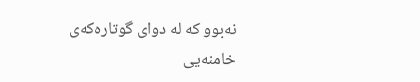نەبوو کە لە دوای گوتارەکەی خامنەیی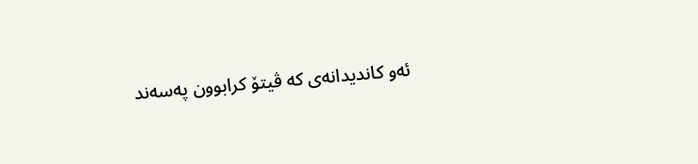ئەو کاندیدانەی کە ڤیتۆ کرابوون پەسەند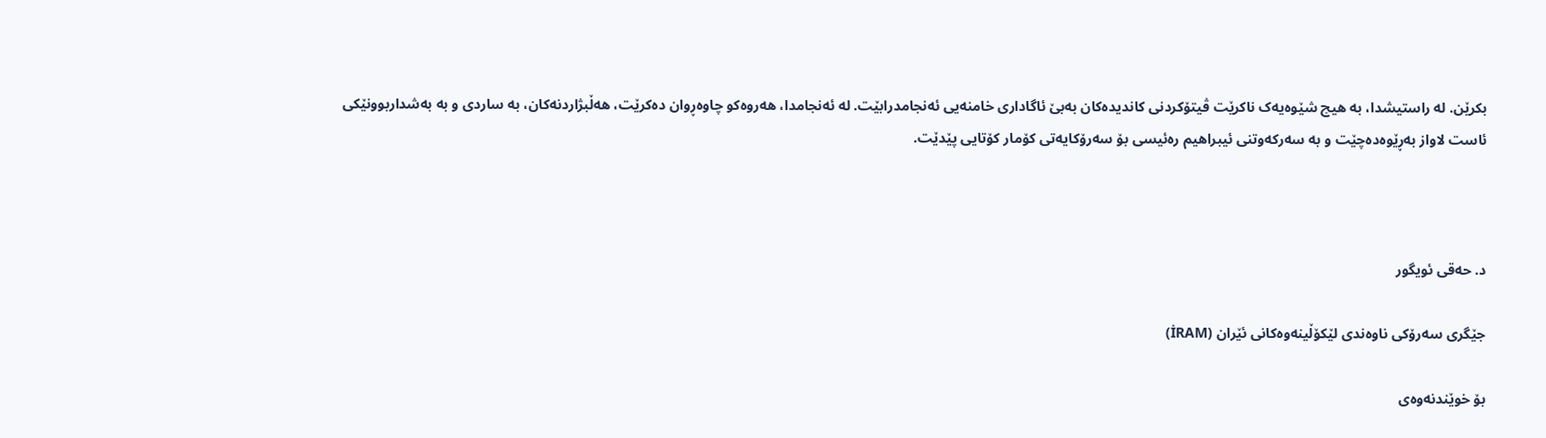بکرێن. لە راستیشدا، بە ھیچ شێوەیەک ناکرێت ڤیتۆکردنی کاندیدەکان بەبێ ئاگاداری خامنەیی ئەنجامدرابێت. لە ئەنجامدا، ھەروەکو چاوەڕوان دەکرێت، ھەڵبژاردنەکان، بە ساردی و بە بەشداربوونێکی ئاست لاواز بەڕێوەدەچێت و بە سەرکەوتنی ئیبراھیم رەئیسی بۆ سەرۆکایەتی کۆمار کۆتایی پێدێت.



د. حەقی ئویگور

جێگری سەرۆکی ناوەندی لێکۆڵینەوەکانی ئێران (İRAM)

بۆ خوێندنەوەی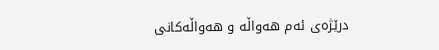درێژەی ئەم هەواڵە و هەواڵەکانی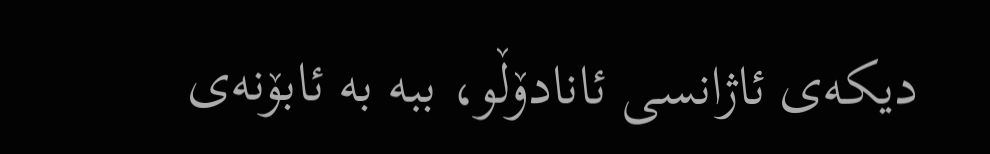دیکەی ئاژانسی ئانادۆڵو، ببە بە ئابۆنەی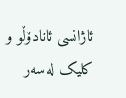ئاژانسی ئانادۆڵو و کلیک لەسەر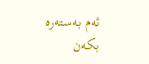ئەم بەستەرە بکەن